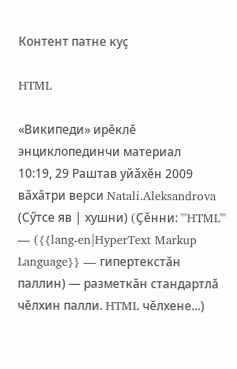Контент патне куҫ

HTML

«Википеди» ирĕклĕ энциклопединчи материал
10:19, 29 Раштав уйӑхӗн 2009 вӑхӑтри верси Natali.Aleksandrova (Сӳтсе яв | хушни) (Çĕнни: '''HTML''' — ({{lang-en|HyperText Markup Language}} — гипертекстăн паллин) — разметкăн стандартлă чĕлхин палли. HTML чĕлхене...)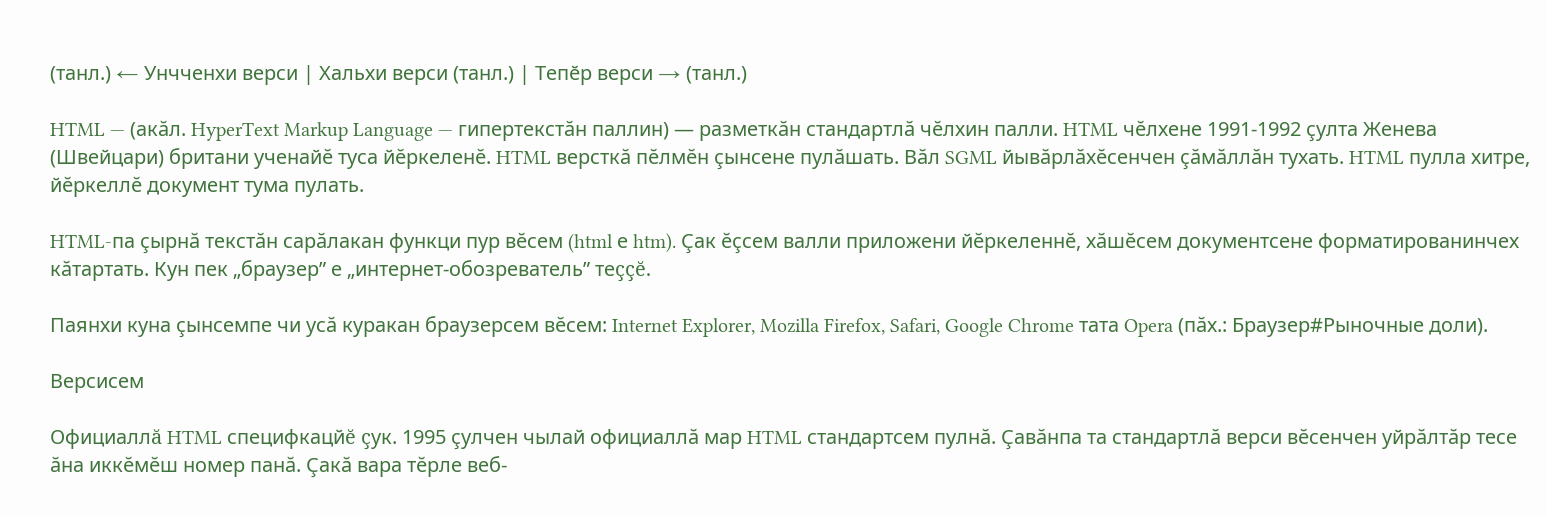(танл.) ← Унчченхи верси | Хальхи верси (танл.) | Тепӗр верси → (танл.)

HTML — (акăл. HyperText Markup Language — гипертекстăн паллин) — разметкăн стандартлă чĕлхин палли. HTML чĕлхене 1991-1992 çулта Женева (Швейцари) британи ученайĕ туса йĕркеленĕ. HTML версткă пĕлмĕн çынсене пулăшать. Вăл SGML йывăрлăхĕсенчен çăмăллăн тухать. HTML пулла хитре, йĕркеллĕ документ тума пулать.

HTML-па çырнă текстăн сарăлакан функци пур вĕсем (html е htm). Çак ĕçсем валли приложени йĕркеленнĕ, хăшĕсем документсене форматированинчех кăтартать. Кун пек „браузер” е „интернет-обозреватель” теççĕ.

Паянхи куна çынсемпе чи усă куракан браузерсем вĕсем: Internet Explorer, Mozilla Firefox, Safari, Google Chrome тата Opera (пăх.: Браузер#Рыночные доли).

Версисем

Официаллă HTML специфкацйĕ çук. 1995 çулчен чылай официаллă мар HTML стандартсем пулнă. Çавăнпа та стандартлă верси вĕсенчен уйрăлтăр тесе ăна иккĕмĕш номер панă. Çакă вара тĕрле веб-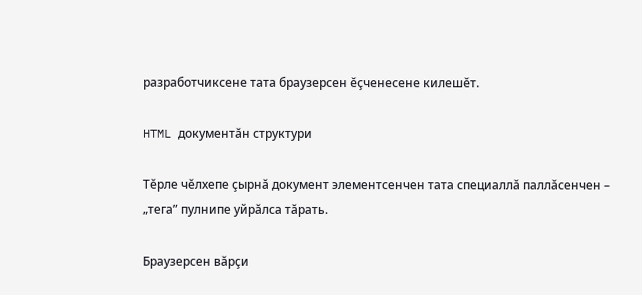разработчиксене тата браузерсен ĕçченесене килешĕт.

HTML документăн структури

Тĕрле чĕлхепе çырнă документ элементсенчен тата специаллă паллăсенчен – „тега” пулнипе уйрăлса тăрать.

Браузерсен вăрçи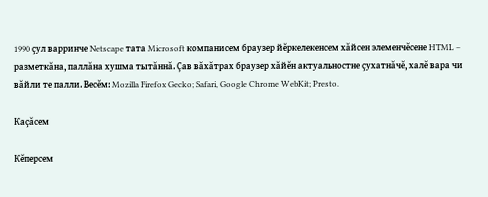1990 çул варринче Netscape тата Microsoft компанисем браузер йĕркелекенсем хăйсен элеменчĕсене HTML – разметкăна, паллăна хушма тытăннă. Çав вăхăтрах браузер хăйĕн актуальностне çухатнăчĕ, халĕ вара чи вăйли те палли. Весĕм: Mozilla Firefox Gecko; Safari, Google Chrome WebKit; Presto.

Каçăсем

Кĕперсем